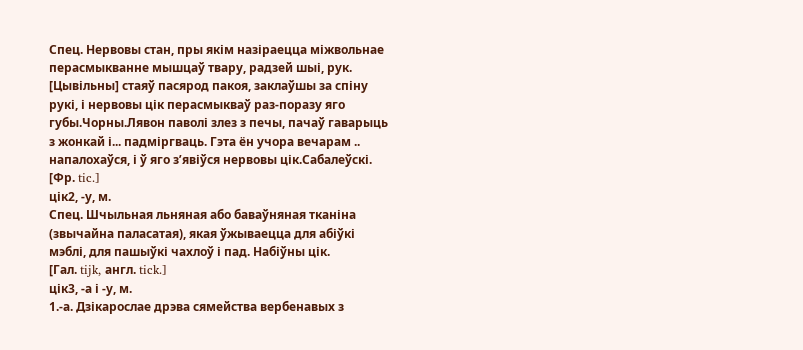Спец. Нервовы стан, пры якім назіраецца міжвольнае перасмыкванне мышцаў твару, радзей шыі, рук. [Цывільны] стаяў пасярод пакоя, заклаўшы за спіну рукі, і нервовы цік перасмыкваў раз-поразу яго губы.Чорны.Лявон паволі злез з печы, пачаў гаварыць з жонкай і... падміргваць. Гэта ён учора вечарам .. напалохаўся, і ў яго з’явіўся нервовы цік.Сабалеўскі.
[Фр. tic.]
цік2, ‑у, м.
Спец. Шчыльная льняная або баваўняная тканіна (звычайна паласатая), якая ўжываецца для абіўкі мэблі, для пашыўкі чахлоў і пад. Набіўны цік.
[Гал. tijk, англ. tick.]
цік3, ‑а і ‑у, м.
1.‑а. Дзікарослае дрэва сямейства вербенавых з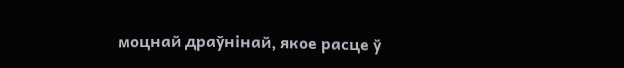моцнай драўнінай, якое расце ў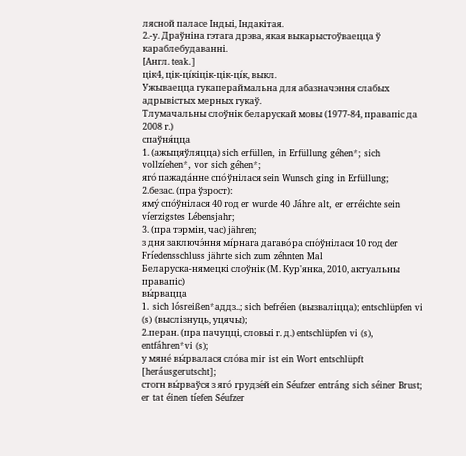лясной паласе Індыі, Індакітая.
2.‑у. Драўніна гэтага дрэва, якая выкарыстоўваецца ў караблебудаванні.
[Англ. teak.]
цік4, цік-ці́кіцік-цік-ці́к, выкл.
Ужываецца гукапераймальна для абазначэння слабых адрывістых мерных гукаў.
Тлумачальны слоўнік беларускай мовы (1977-84, правапіс да 2008 г.)
спаўня́цца
1. (ажыцяўляцца) sich erfüllen, in Erfüllung géhen*; sich vollzíehen*, vor sich géhen*;
яго́ пажада́нне спо́ўнілася sein Wunsch ging in Erfüllung;
2.безас. (пра ўзрост):
яму́ спо́ўнілася 40 год er wurde 40 Jáhre alt, er erréichte sein víerzigstes Lébensjahr;
3. (пра тэрмін, час) jähren;
з дня заключэ́ння мі́рнага дагаво́ра спо́ўнілася 10 год der Fríedensschluss jährte sich zum zéhnten Mal
Беларуска-нямецкі слоўнік (М. Кур'янка, 2010, актуальны правапіс)
вы́рвацца
1. sich lósreißen*аддз..; sich befréien (вызваліцца); entschlüpfen vi (s) (выслізнуць, уцячы);
2.перан. (пра пачуцці, словыі г. д.) entschlüpfen vi (s), entfáhren*vi (s);
у мяне́ вы́рвалася сло́ва mir ist ein Wort entschlüpft [heráusgerutscht];
стогн вы́рваўся з яго́ грудзе́й ein Séufzer entráng sich séiner Brust; er tat éinen tíefen Séufzer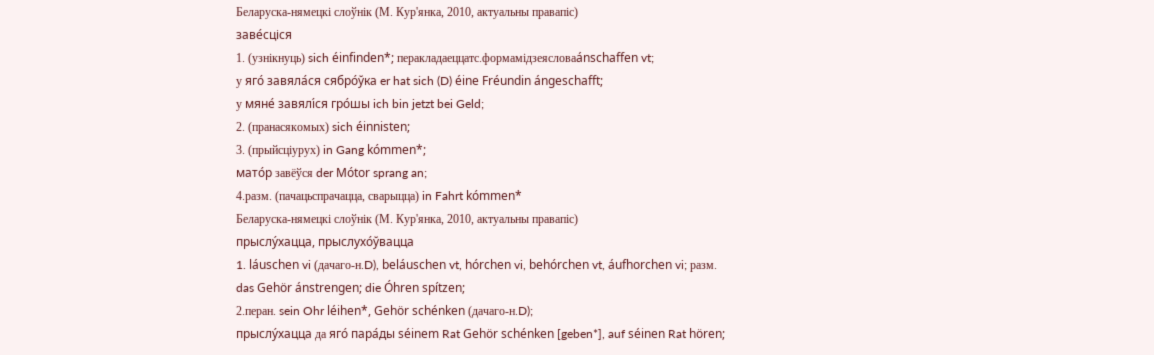Беларуска-нямецкі слоўнік (М. Кур'янка, 2010, актуальны правапіс)
заве́сціся
1. (узнікнуць) sich éinfinden*; перакладаеццатс.формамідзеясловаánschaffen vt;
у яго́ завяла́ся сябро́ўка er hat sich (D) éine Fréundin ángeschafft;
у мяне́ завялі́ся гро́шы ich bin jetzt bei Geld;
2. (пранасякомых) sich éinnisten;
3. (прыйсціурух) in Gang kómmen*;
мато́р завёўся der Mótor sprang an;
4.разм. (пачацьспрачацца, сварыцца) in Fahrt kómmen*
Беларуска-нямецкі слоўнік (М. Кур'янка, 2010, актуальны правапіс)
прыслу́хацца, прыслухо́ўвацца
1. láuschen vi (дачаго-н.D), beláuschen vt, hórchen vi, behórchen vt, áufhorchen vi; разм. das Gehör ánstrengen; die Óhren spítzen;
2.перан. sein Ohr léihen*, Gehör schénken (дачаго-н.D);
прыслу́хацца да яго́ пара́ды séinem Rat Gehör schénken [geben*], auf séinen Rat hören;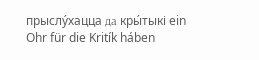прыслу́хацца да кры́тыкі ein Ohr für die Kritík háben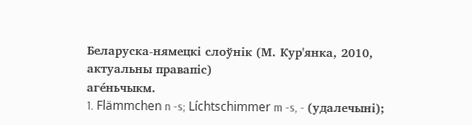Беларуска-нямецкі слоўнік (М. Кур'янка, 2010, актуальны правапіс)
аге́ньчыкм.
1. Flämmchen n -s; Líchtschimmer m -s, - (удалечыні);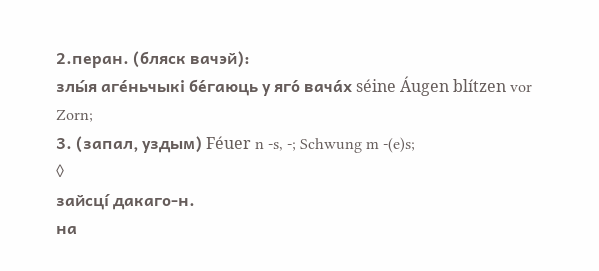2.перан. (бляск вачэй):
злы́я аге́ньчыкі бе́гаюць у яго́ вача́х séine Áugen blítzen vor Zorn;
3. (запал, уздым) Féuer n -s, -; Schwung m -(e)s;
◊
зайсці́ дакаго-н.
на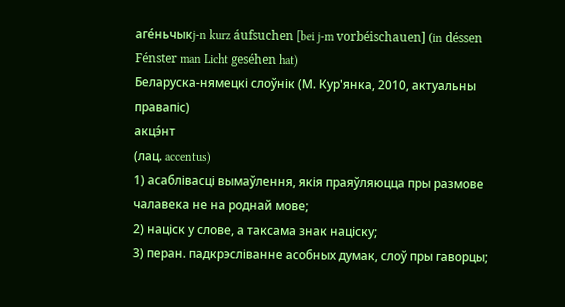аге́ньчыкj-n kurz áufsuchen [bei j-m vorbéischauen] (in déssen Fénster man Licht geséhen hat)
Беларуска-нямецкі слоўнік (М. Кур'янка, 2010, актуальны правапіс)
акцэ́нт
(лац. accentus)
1) асаблівасці вымаўлення, якія праяўляюцца пры размове чалавека не на роднай мове;
2) націск у слове, а таксама знак націску;
3) перан. падкрэсліванне асобных думак, слоў пры гаворцы;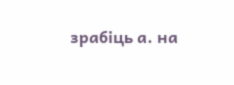зрабіць а. на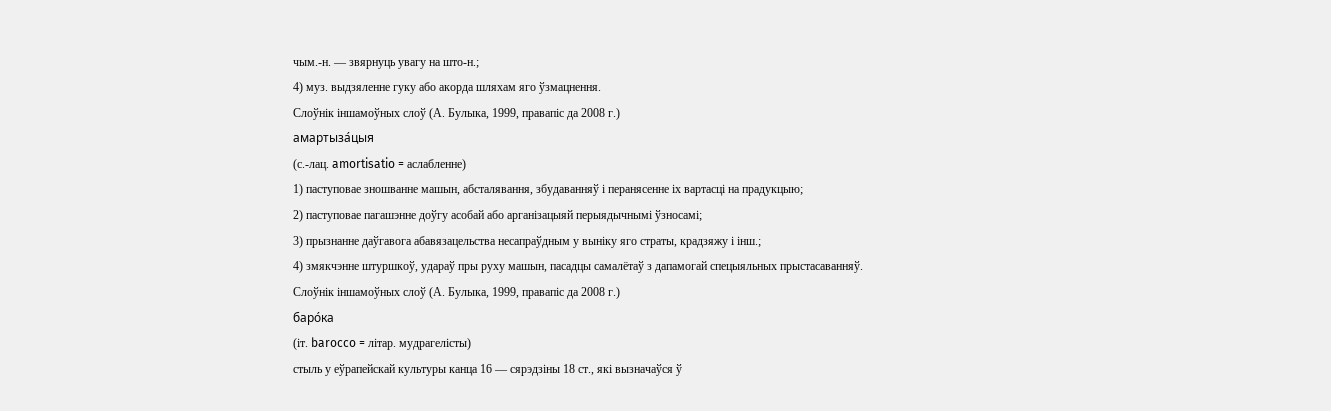чым.-н. — звярнуць увагу на што-н.;
4) муз. выдзяленне гуку або акорда шляхам яго ўзмацнення.
Слоўнік іншамоўных слоў (А. Булыка, 1999, правапіс да 2008 г.)
амартыза́цыя
(с.-лац. amortisatio = аслабленне)
1) паступовае зношванне машын, абсталявання, збудаванняў і перанясенне іх вартасці на прадукцыю;
2) паступовае пагашэнне доўгу асобай або арганізацыяй перыядычнымі ўзносамі;
3) прызнанне даўгавога абавязацельства несапраўдным у выніку яго страты, крадзяжу і інш.;
4) змякчэнне штуршкоў, удараў пры руху машын, пасадцы самалётаў з дапамогай спецыяльных прыстасаванняў.
Слоўнік іншамоўных слоў (А. Булыка, 1999, правапіс да 2008 г.)
баро́ка
(іт. barocco = літар. мудрагелісты)
стыль у еўрапейскай культуры канца 16 — сярэдзіны 18 ст., які вызначаўся ў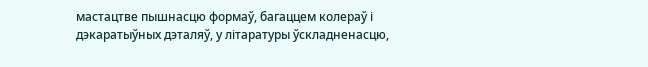мастацтве пышнасцю формаў, багаццем колераў і дэкаратыўных дэталяў, у літаратуры ўскладненасцю,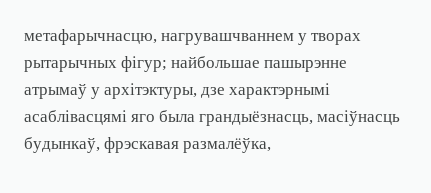метафарычнасцю, нагрувашчваннем у творах рытарычных фігур; найбольшае пашырэнне атрымаў у архітэктуры, дзе характэрнымі асаблівасцямі яго была грандыёзнасць, масіўнасць будынкаў, фрэскавая размалёўка,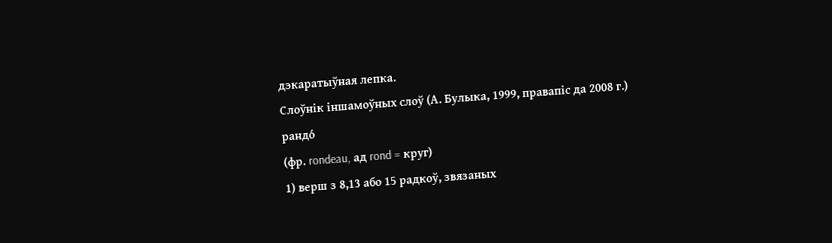дэкаратыўная лепка.
Слоўнік іншамоўных слоў (А. Булыка, 1999, правапіс да 2008 г.)
рандо́
(фр. rondeau, ад rond = круг)
1) верш з 8,13 або 15 радкоў, звязаных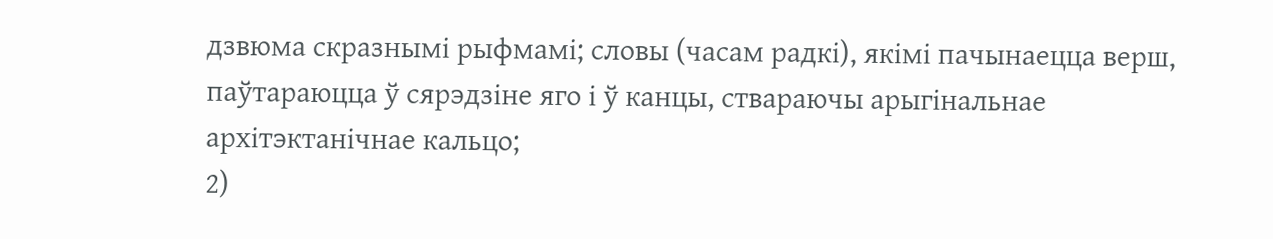дзвюма скразнымі рыфмамі; словы (часам радкі), якімі пачынаецца верш, паўтараюцца ў сярэдзіне яго і ў канцы, ствараючы арыгінальнае архітэктанічнае кальцо;
2)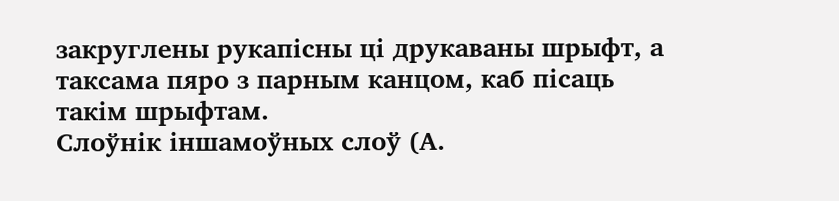закруглены рукапісны ці друкаваны шрыфт, а таксама пяро з парным канцом, каб пісаць такім шрыфтам.
Слоўнік іншамоўных слоў (А.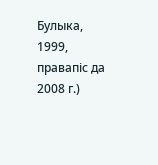Булыка, 1999, правапіс да 2008 г.)